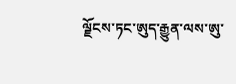ལྗོངས་ཏང་ཨུད་རྒྱུན་ལས་ཨུ་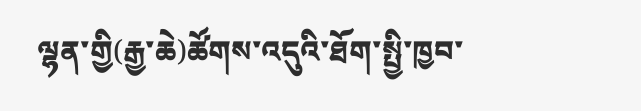ལྷན་གྱི(རྒྱ་ཆེ)ཚོགས་འདུའི་ཐོག་སྤྱི་ཁྱབ་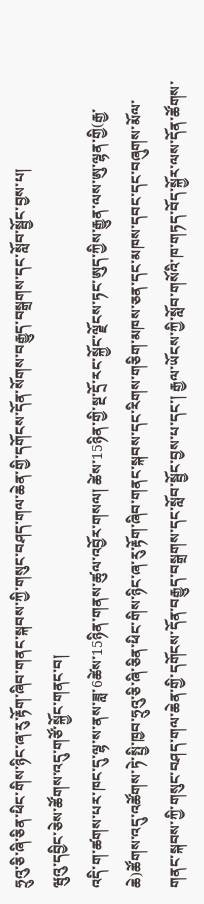ཧྲུའུ་ཅི་ཞི་ཅིན་ཕིང་གིས་ཉིང་ཞ་རུ་རྟོག་ཞིབ་གནང་སྐབས་ཀྱི་གསུང་བཤད་གལ་ཆེན་གྱི་དགོངས་དོན་སོགས་བརྒྱུད་བསྒྲགས་དང་སློབ་སྦྱོང་བྱས་པ།
ཝུའུ་དབྱིང་ཅེས་ཚོགས་འདུ་གཙོ་སྐྱོང་གནང་བ།
འདི་ག་ཚགས་པར་ཁང་དུ་ལྷ་ས་ནས་ཟླ་6ཚེས་15ཉིན་གནས་ཚུལ་འབྱོར་གསལ། ཚེས་15ཉིན་གྱི་སྔ་དྲོ་རང་སྐྱོང་ལྗོངས་ཏང་ཨུད་ཀྱིས་རྒྱུན་ལས་ཨུ་ལྷན་གྱི(རྒྱ་ཆེ)ཚོགས་འདུ་འཚོགས་ཏེ་སྤྱི་ཁྱབ་ཧྲུའུ་ཅི་ཞི་ཅིན་ཕིང་གིས་ཉིང་ཞ་རུ་རྟོག་ཞིབ་གནང་སྐབས་དང་རིགས་གཅིག་མཁས་ཅན་དང་མཁས་དབང་དང་བཞུགས་མོལ་གནང་སྐབས་ཀྱི་གསུང་བཤད་གལ་ཆེན་གྱི་དགོངས་དོན་བརྒྱུད་བསྒྲགས་དང་སློབ་སྦྱོང་བྱས་པ་དང་། རྒྱལ་ཡོངས་ཀྱི་སློབ་གསོའི་ཁ་གཏད་བོད་སྐྱོར་ལས་དོན་ཚོགས་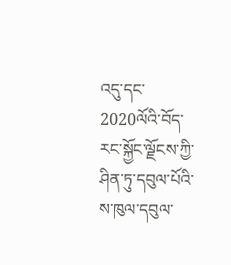འདུ་དང་2020ལོའི་བོད་རང་སྐྱོང་ལྗོངས་ཀྱི་ཤིན་ཏུ་དབུལ་པོའི་ས་ཁུལ་དབུལ་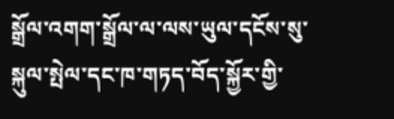སྒྲོལ་འགག་སྒྲོལ་ལ་ལས་ཡུལ་དངོས་སུ་སྐུལ་སྤེལ་དང་ཁ་གཏད་བོད་སྐྱོར་གྱི་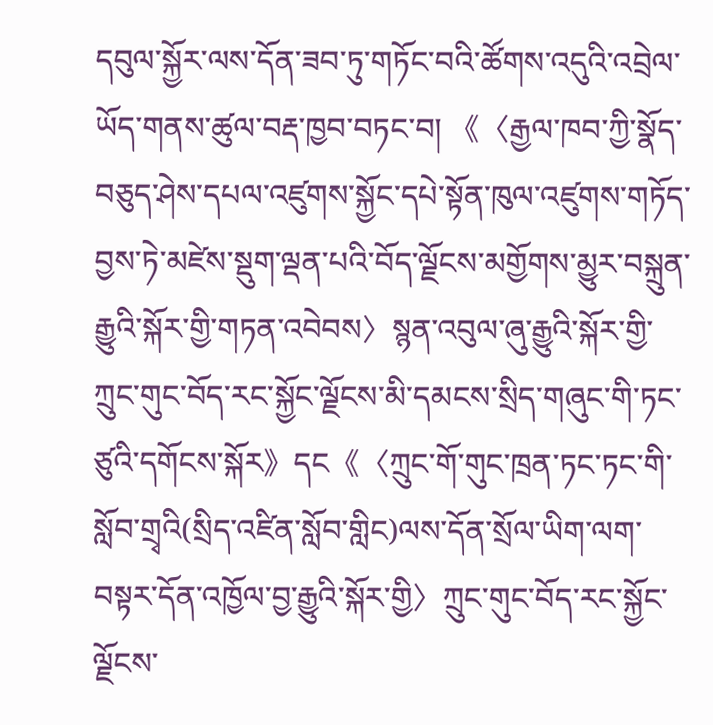དབུལ་སྐྱོར་ལས་དོན་ཟབ་ཏུ་གཏོང་བའི་ཚོགས་འདུའི་འབྲེལ་ཡོད་གནས་ཚུལ་བརྡ་ཁྱབ་བཏང་བ། 《〈རྒྱལ་ཁབ་ཀྱི་སྣོད་བཅུད་ཤེས་དཔལ་འཛུགས་སྐྱོང་དཔེ་སྟོན་ཁུལ་འཛུགས་གཏོད་བྱས་ཏེ་མཛེས་སྡུག་ལྡན་པའི་བོད་ལྗོངས་མགྱོགས་མྱུར་བསྐྲུན་རྒྱུའི་སྐོར་གྱི་གཏན་འབེབས〉སྙན་འབུལ་ཞུ་རྒྱུའི་སྐོར་གྱི་ཀྲུང་གུང་བོད་རང་སྐྱོང་ལྗོངས་མི་དམངས་སྲིད་གཞུང་གི་ཏང་ཙུའི་དགོངས་སྐོར》དང《〈ཀྲུང་གོ་གུང་ཁྲན་ཏང་ཏང་གི་སློབ་གྲྭའི(སྲིད་འཛིན་སློབ་གླིང)ལས་དོན་སྲོལ་ཡིག་ལག་བསྟར་དོན་འཁྱོལ་བྱ་རྒྱུའི་སྐོར་གྱི〉ཀྲུང་གུང་བོད་རང་སྐྱོང་ལྗོངས་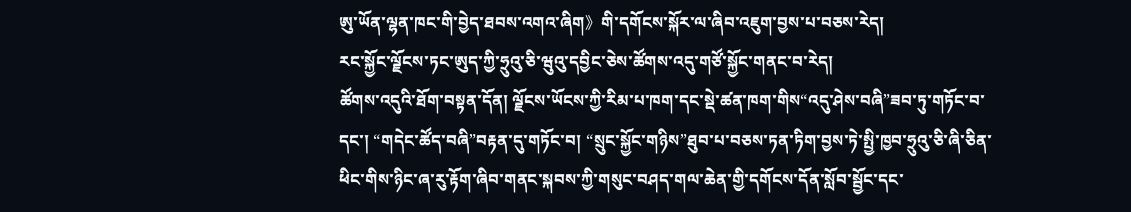ཨུ་ཡོན་ལྷན་ཁང་གི་བྱེད་ཐབས་འགའ་ཞིག》གི་དགོངས་སྐོར་ལ་ཞིབ་འཇུག་བྱས་པ་བཅས་རེད།
རང་སྐྱོང་ལྗོངས་ཏང་ཨུད་ཀྱི་ཧྲུའུ་ཅི་ཝུའུ་དབྱིང་ཅེས་ཚོགས་འདུ་གཙོ་སྐྱོང་གནང་བ་རེད།
ཚོགས་འདུའི་ཐོག་བསྟན་དོན། ལྗོངས་ཡོངས་ཀྱི་རིམ་པ་ཁག་དང་སྡེ་ཚན་ཁག་གིས“འདུ་ཤེས་བཞི”ཟབ་ཏུ་གཏོང་བ་དང་། “གདེང་ཚོད་བཞི”བརྟན་དུ་གཏོང་བ། “སྲུང་སྐྱོང་གཉིས”ཐུབ་པ་བཅས་ཏན་ཏིག་བྱས་ཏེ་སྤྱི་ཁྱབ་ཧྲུའུ་ཅི་ཞི་ཅིན་ཕིང་གིས་ཉིང་ཞ་རུ་རྟོག་ཞིབ་གནང་སྐབས་ཀྱི་གསུང་བཤད་གལ་ཆེན་གྱི་དགོངས་དོན་སློབ་སྦྱོང་དང་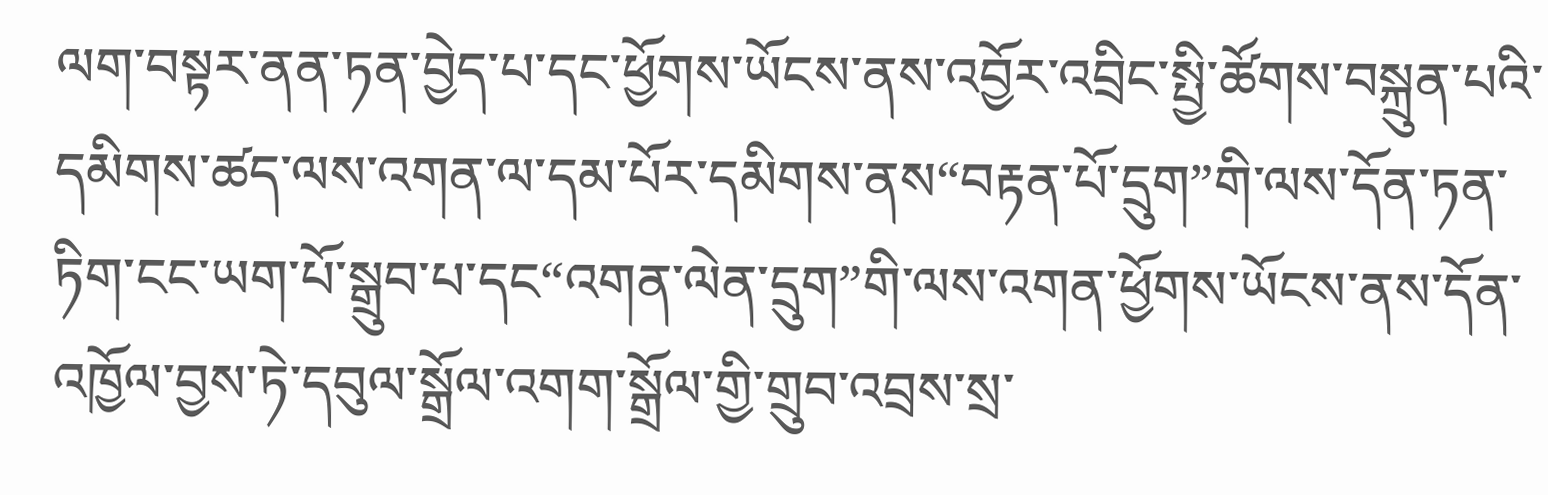ལག་བསྟར་ནན་ཏན་བྱེད་པ་དང་ཕྱོགས་ཡོངས་ནས་འབྱོར་འབྲིང་སྤྱི་ཚོགས་བསྐྲུན་པའི་དམིགས་ཚད་ལས་འགན་ལ་དམ་པོར་དམིགས་ནས“བརྟན་པོ་དྲུག”གི་ལས་དོན་ཏན་ཏིག་ངང་ཡག་པོ་སྒྲུབ་པ་དང“འགན་ལེན་དྲུག”གི་ལས་འགན་ཕྱོགས་ཡོངས་ནས་དོན་འཁྱོལ་བྱས་ཏེ་དབུལ་སྒྲོལ་འགག་སྒྲོལ་གྱི་གྲུབ་འབྲས་སྲ་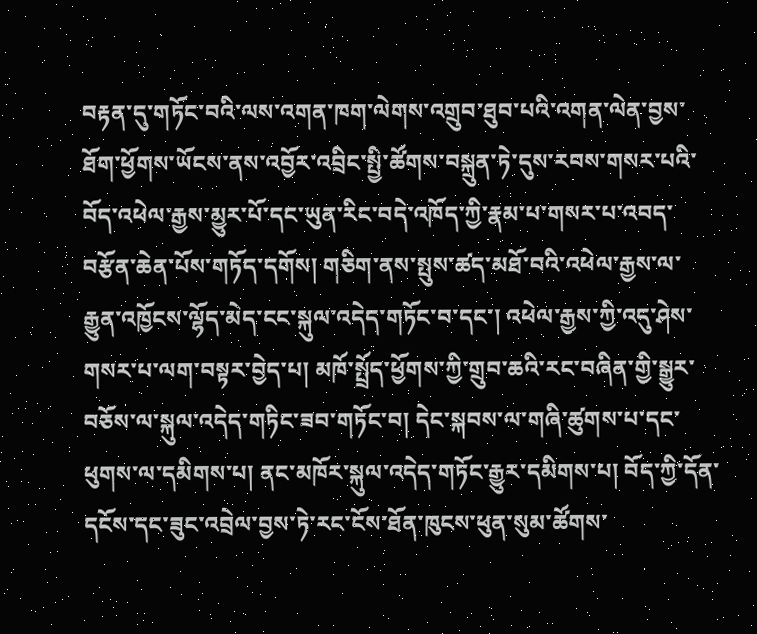བརྟན་དུ་གཏོང་བའི་ལས་འགན་ཁག་ལེགས་འགྲུབ་ཐུབ་པའི་འགན་ལེན་བྱས་ཐོག་ཕྱོགས་ཡོངས་ནས་འབྱོར་འབྲིང་སྤྱི་ཚོགས་བསྐྲུན་ཏེ་དུས་རབས་གསར་པའི་བོད་འཕེལ་རྒྱས་མྱུར་པོ་དང་ཡུན་རིང་བདེ་འཁོད་ཀྱི་རྣམ་པ་གསར་པ་འབད་བརྩོན་ཆེན་པོས་གཏོད་དགོས། གཅིག་ནས་སྤུས་ཚད་མཐོ་བའི་འཕེལ་རྒྱས་ལ་རྒྱུན་འཁྱོངས་ལྷོད་མེད་ངང་སྐུལ་འདེད་གཏོང་བ་དང་། འཕེལ་རྒྱས་ཀྱི་འདུ་ཤེས་གསར་པ་ལག་བསྟར་བྱེད་པ། མཁོ་སྤྲོད་ཕྱོགས་ཀྱི་གྲུབ་ཆའི་རང་བཞིན་གྱི་སྒྱུར་བཅོས་ལ་སྐུལ་འདེད་གཏིང་ཟབ་གཏོང་བ། དེང་སྐབས་ལ་གཞི་ཚུགས་པ་དང་ཕུགས་ལ་དམིགས་པ། ནང་མཁོར་སྐུལ་འདེད་གཏོང་རྒྱུར་དམིགས་པ། བོད་ཀྱི་དོན་དངོས་དང་ཟུང་འབྲེལ་བྱས་ཏེ་རང་ངོས་ཐོན་ཁུངས་ཕུན་སུམ་ཚོགས་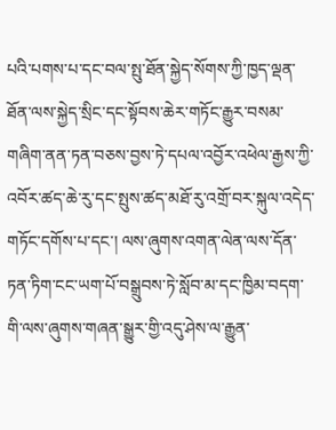པའི་པགས་པ་དང་བལ་སྤུ་ཐོན་སྐྱེད་སོགས་ཀྱི་ཁྱད་ལྡན་ཐོན་ལས་སྐྱེད་སྲིང་དང་སྟོབས་ཆེར་གཏོང་རྒྱུར་བསམ་གཞིག་ནན་ཏན་བཅས་བྱས་ཏེ་དཔལ་འབྱོར་འཕེལ་རྒྱས་ཀྱི་འབོར་ཚད་ཆེ་རུ་དང་སྤུས་ཚད་མཐོ་རུ་འགྲོ་བར་སྐུལ་འདེད་གཏོང་དགོས་པ་དང་། ལས་ཞུགས་འགན་ལེན་ལས་དོན་ཏན་ཏིག་ངང་ཡག་པོ་བསྒྲུབས་ཏེ་སློབ་མ་དང་ཁྱིམ་བདག་གི་ལས་ཞུགས་གཞན་སྒྱུར་གྱི་འདུ་ཤེས་ལ་རྒྱུན་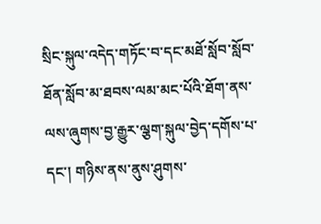སྲིང་སྐུལ་འདེད་གཏོང་བ་དང་མཐོ་སློབ་སློབ་ཐོན་སློབ་མ་ཐབས་ལམ་མང་པོའི་ཐོག་ནས་ལས་ཞུགས་བྱ་རྒྱུར་ལྕག་སྐུལ་བྱེད་དགོས་པ་དང་། གཉིས་ནས་ནུས་ཤུགས་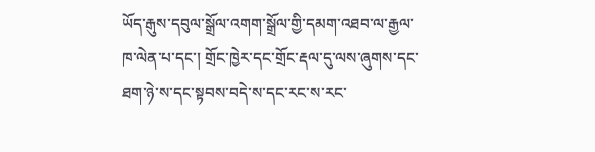ཡོད་རྒུས་དབུལ་སྒྲོལ་འགག་སྒྲོལ་གྱི་དམག་འཐབ་ལ་རྒྱལ་ཁ་ལེན་པ་དང་། གྲོང་ཁྱེར་དང་གྲོང་རྡལ་དུ་ལས་ཞུགས་དང་ཐག་ཉེ་ས་དང་སྟབས་བདེ་ས་དང་རང་ས་རང་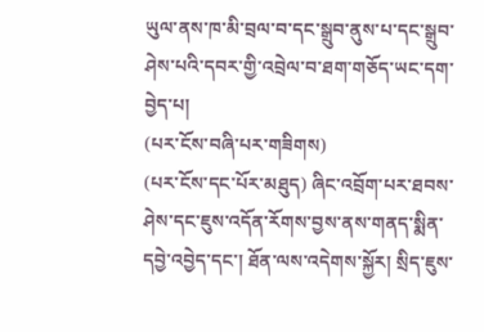ཡུལ་ནས་ཁ་མི་བྲལ་བ་དང་སྒྲུབ་ནུས་པ་དང་སྒྲུབ་ཤེས་པའི་དབར་གྱི་འབྲེལ་བ་ཐག་གཅོད་ཡང་དག་བྱེད་པ།
(པར་ངོས་བཞི་པར་གཟིགས)
(པར་ངོས་དང་པོར་མཐུད) ཞིང་འབྲོག་པར་ཐབས་ཤེས་དང་ཇུས་འདོན་རོགས་བྱས་ནས་གནད་སྨིན་དབྱེ་འབྱེད་དང་། ཐོན་ལས་འདེགས་སྐྱོར། སྲིད་ཇུས་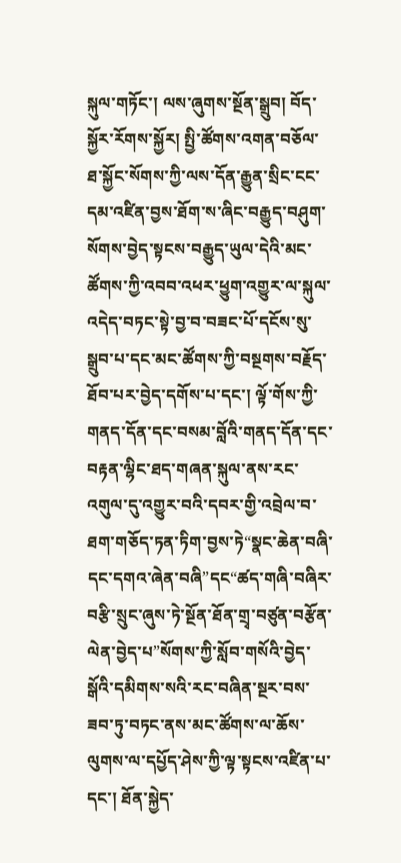སྐུལ་གཏོང་། ལས་ཞུགས་སྔོན་སྒྲུབ། བོད་སྐྱོར་རོགས་སྐྱོར། སྤྱི་ཚོགས་འགན་བཅོལ་ཐ་སྐྱོང་སོགས་ཀྱི་ལས་དོན་རྒྱུན་སྲིང་ངང་དམ་འཛིན་བྱས་ཐོག་ས་ཞིང་བརྒྱུད་བཤུག་སོགས་བྱེད་སྟངས་བརྒྱུད་ཡུལ་དེའི་མང་ཚོགས་ཀྱི་འབབ་འཕར་ཕྱུག་འགྱུར་ལ་སྐུལ་འདེད་བཏང་སྟེ་བྱ་བ་བཟང་པོ་དངོས་སུ་སྒྲུབ་པ་དང་མང་ཚོགས་ཀྱི་བསྔགས་བརྗོད་ཐོབ་པར་བྱེད་དགོས་པ་དང་། ལྟོ་གོས་ཀྱི་གནད་དོན་དང་བསམ་བློའི་གནད་དོན་དང་བརྟན་ལྷིང་ཐད་གཞན་སྐུལ་ནས་རང་འགུལ་དུ་འགྱུར་བའི་དབར་གྱི་འབྲེལ་བ་ཐག་གཅོད་ཏན་ཏིག་བྱས་ཏེ“སྣང་ཆེན་བཞི་དང་དགའ་ཞེན་བཞི”དང“ཚད་གཞི་བཞིར་བརྩི་སྲུང་ཞུས་ཏེ་སྔོན་ཐོན་གྲྭ་བཙུན་བརྩོན་ལེན་བྱེད་པ”སོགས་ཀྱི་སློབ་གསོའི་བྱེད་སྒོའི་དམིགས་སའི་རང་བཞིན་སྔར་བས་ཟབ་ཏུ་བཏང་ནས་མང་ཚོགས་ལ་ཆོས་ལུགས་ལ་དཔྱོད་ཤེས་ཀྱི་ལྟ་སྟངས་འཛིན་པ་དང་། ཐོན་སྐྱེད་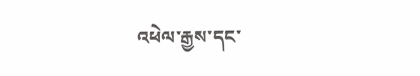འཕེལ་རྒྱས་དང་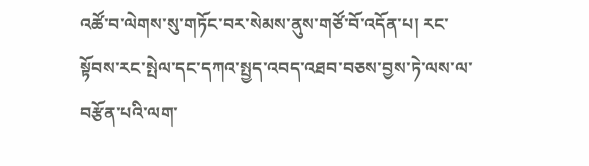འཚོ་བ་ལེགས་སུ་གཏོང་བར་སེམས་ནུས་གཙོ་བོ་འདོན་པ། རང་སྟོབས་རང་སྤེལ་དང་དཀའ་སྤྱད་འབད་འཐབ་བཅས་བྱས་ཏེ་ལས་ལ་བརྩོན་པའི་ལག་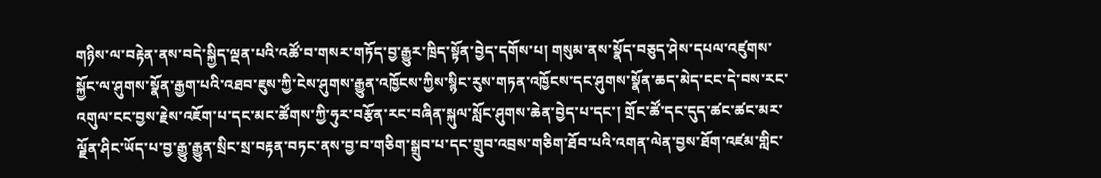གཉིས་ལ་བརྟེན་ནས་བདེ་སྐྱིད་ལྡན་པའི་འཚོ་བ་གསར་གཏོད་བྱ་རྒྱུར་ཁྲིད་སྟོན་བྱེད་དགོས་པ། གསུམ་ནས་སྣོད་བཅུད་ཤེས་དཔལ་འཛུགས་སྐྱོང་ལ་ཤུགས་སྣོན་རྒྱག་པའི་འཐབ་ཇུས་ཀྱི་ངེས་ཤུགས་རྒྱུན་འཁྱོངས་ཀྱིས་སྙིང་རུས་གཏན་འཁྱོངས་དང་ཤུགས་སྣོན་ཆད་མེད་ངང་དེ་བས་རང་འགུལ་ངང་བྱས་རྗེས་འཇོག་པ་དང་མང་ཚོགས་ཀྱི་ཧུར་བརྩོན་རང་བཞིན་སྐུལ་སློང་ཤུགས་ཆེན་བྱེད་པ་དང་། གྲོང་ཚོ་དང་དུད་ཚང་ཚང་མར་ལྗོན་ཤིང་ཡོད་པ་བྱ་རྒྱུ་རྒྱུན་སྲིང་སྲ་བརྟན་བཏང་ནས་བྱ་བ་གཅིག་སྒྲུབ་པ་དང་གྲུབ་འབྲས་གཅིག་ཐོབ་པའི་འགན་ལེན་བྱས་ཐོག་འཛམ་གླིང་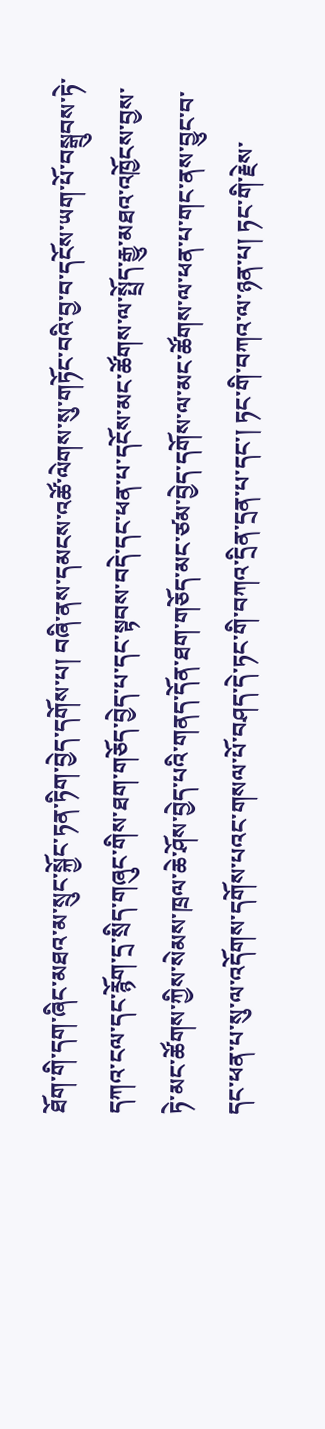ཐོག་གི་དག་ཞིང་མཐའ་མ་སྲུང་སྐྱོང་ཏན་ཏིག་བྱེད་དགོས་པ། བཞི་ནས་དམངས་འཚོ་ལེགས་སུ་གཏོང་བའི་བྱ་བ་དངོས་ཡག་པོ་བསྒྲུབས་ཏེ་དཀའ་ངལ་དང་རྙོག་དྲ་སྲིད་གཞུང་གིས་ཐག་གཅོད་བྱེད་པ་དང་སྟབས་བདེ་དང་ཕན་པ་དངོས་མང་ཚོགས་ལ་སྤྲོད་རྒྱུ་མཐའ་འཁྱོངས་བྱས་ཏེ་མང་ཚོགས་ཀྱིས་སེམས་ཁྲལ་ཆེ་ཤོས་བྱེད་པའི་གནད་དོན་ཐག་གཅོད་མང་ཙམ་བྱེད་དགོས་ལ་མང་ཚོགས་ལ་ཕན་པ་གང་ནས་བྱུང་བ་དང་ཕན་པ་སུ་ལ་འདོགས་དགོས་པའང་གསལ་པོ་བཤད་དེ་ཏང་གི་བཀའ་དྲིན་དྲན་པ་དང་། ཏང་གི་བཀའ་ལ་ཉན་པ། ཏང་གི་རྗེས་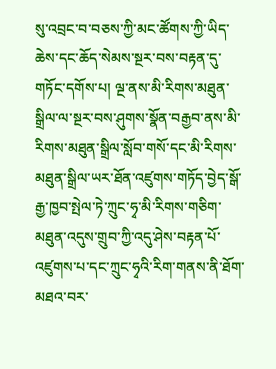སུ་འབྲང་བ་བཅས་ཀྱི་མང་ཚོགས་ཀྱི་ཡིད་ཆེས་དང་ཆོད་སེམས་སྔར་བས་བརྟན་དུ་གཏོང་དགོས་པ། ལྔ་ནས་མི་རིགས་མཐུན་སྒྲིལ་ལ་སྔར་བས་ཤུགས་སྣོན་བརྒྱབ་ནས་མི་རིགས་མཐུན་སྒྲིལ་སློབ་གསོ་དང་མི་རིགས་མཐུན་སྒྲིལ་ཡར་ཐོན་འཛུགས་གཏོད་བྱེད་སྒོ་རྒྱ་ཁྱབ་སྤེལ་ཏེ་ཀྲུང་ཧྭ་མི་རིགས་གཅིག་མཐུན་འདུས་གྲུབ་ཀྱི་འདུ་ཤེས་བརྟན་པོ་འཛུགས་པ་དང་ཀྲུང་ཧྭའི་རིག་གནས་ནི་ཐོག་མཐའ་བར་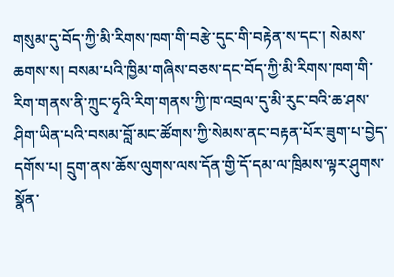གསུམ་དུ་བོད་ཀྱི་མི་རིགས་ཁག་གི་བརྩེ་དུང་གི་བརྟེན་ས་དང་། སེམས་ཆགས་ས། བསམ་པའི་ཁྱིམ་གཞིས་བཅས་དང་བོད་ཀྱི་མི་རིགས་ཁག་གི་རིག་གནས་ནི་ཀྲུང་ཧྭའི་རིག་གནས་ཀྱི་ཁ་འབྲལ་དུ་མི་རུང་བའི་ཆ་ཤས་ཤིག་ཡིན་པའི་བསམ་བློ་མང་ཚོགས་ཀྱི་སེམས་ནང་བརྟན་པོར་ཟུག་པ་བྱེད་དགོས་པ། དྲུག་ནས་ཆོས་ལུགས་ལས་དོན་གྱི་དོ་དམ་ལ་ཁྲིམས་ལྟར་ཤུགས་སྣོན་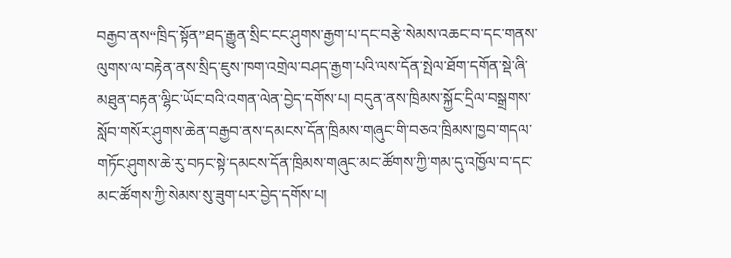བརྒྱབ་ནས“ཁྲིད་སྟོན”ཐད་རྒྱུན་སྲིང་ངང་ཤུགས་རྒྱག་པ་དང་བརྩེ་སེམས་འཆང་བ་དང་གནས་ལུགས་ལ་བརྟེན་ནས་སྲིད་ཇུས་ཁག་འགྲེལ་བཤད་རྒྱག་པའི་ལས་དོན་སྤེལ་ཐོག་དགོན་སྡེ་ཞི་མཐུན་བརྟན་ལྷིང་ཡོང་བའི་འགན་ལེན་བྱེད་དགོས་པ། བདུན་ནས་ཁྲིམས་སྐྱོང་དྲིལ་བསྒྲགས་སློབ་གསོར་ཤུགས་ཆེན་བརྒྱབ་ནས་དམངས་དོན་ཁྲིམས་གཞུང་གི་བཅའ་ཁྲིམས་ཁྱབ་གདལ་གཏོང་ཤུགས་ཆེ་རུ་བཏང་སྟེ་དམངས་དོན་ཁྲིམས་གཞུང་མང་ཚོགས་ཀྱི་གམ་དུ་འཁྱོལ་བ་དང་མང་ཚོགས་ཀྱི་སེམས་སུ་ཟུག་པར་བྱེད་དགོས་པ།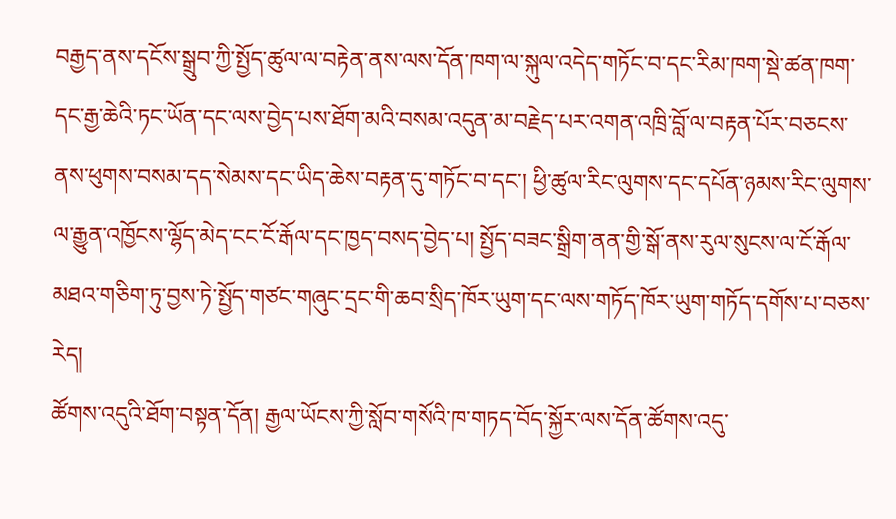བརྒྱད་ནས་དངོས་སྒྲུབ་ཀྱི་སྤྱོད་ཚུལ་ལ་བརྟེན་ནས་ལས་དོན་ཁག་ལ་སྐུལ་འདེད་གཏོང་བ་དང་རིམ་ཁག་སྡེ་ཚན་ཁག་དང་རྒྱ་ཆེའི་ཏང་ཡོན་དང་ལས་བྱེད་པས་ཐོག་མའི་བསམ་འདུན་མ་བརྗེད་པར་འགན་འཁྲི་བློ་ལ་བརྟན་པོར་བཅངས་ནས་ཕུགས་བསམ་དད་སེམས་དང་ཡིད་ཆེས་བརྟན་དུ་གཏོང་བ་དང་། ཕྱི་ཚུལ་རིང་ལུགས་དང་དཔོན་ཉམས་རིང་ལུགས་ལ་རྒྱུན་འཁྱོངས་ལྷོད་མེད་ངང་ངོ་རྒོལ་དང་ཁྱད་བསད་བྱེད་པ། སྤྱོད་བཟང་སྒྲིག་ནན་གྱི་སྒོ་ནས་རུལ་སུངས་ལ་ངོ་རྒོལ་མཐའ་གཅིག་ཏུ་བྱས་ཏེ་སྤྱོད་གཙང་གཞུང་དྲང་གི་ཆབ་སྲིད་ཁོར་ཡུག་དང་ལས་གཏོད་ཁོར་ཡུག་གཏོད་དགོས་པ་བཅས་རེད།
ཚོགས་འདུའི་ཐོག་བསྟན་དོན། རྒྱལ་ཡོངས་ཀྱི་སློབ་གསོའི་ཁ་གཏད་བོད་སྐྱོར་ལས་དོན་ཚོགས་འདུ་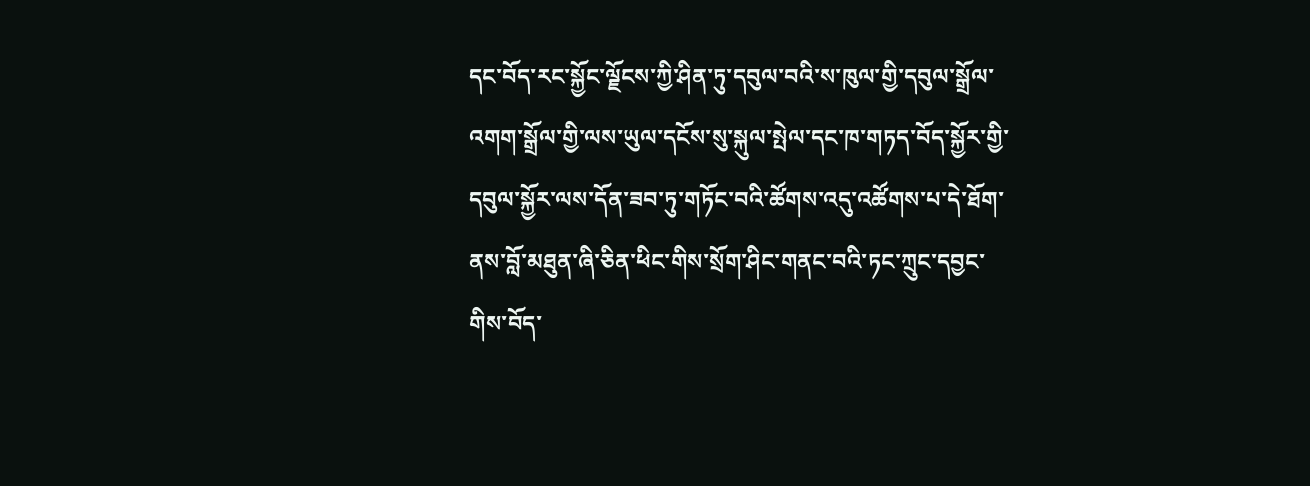དང་བོད་རང་སྐྱོང་ལྗོངས་ཀྱི་ཤིན་ཏུ་དབུལ་བའི་ས་ཁུལ་གྱི་དབུལ་སྒྲོལ་འགག་སྒྲོལ་གྱི་ལས་ཡུལ་དངོས་སུ་སྐུལ་སྤེལ་དང་ཁ་གཏད་བོད་སྐྱོར་གྱི་དབུལ་སྐྱོར་ལས་དོན་ཟབ་ཏུ་གཏོང་བའི་ཚོགས་འདུ་འཚོགས་པ་དེ་ཐོག་ནས་བློ་མཐུན་ཞི་ཅིན་ཕིང་གིས་སྲོག་ཤིང་གནང་བའི་ཏང་ཀྲུང་དབྱང་གིས་བོད་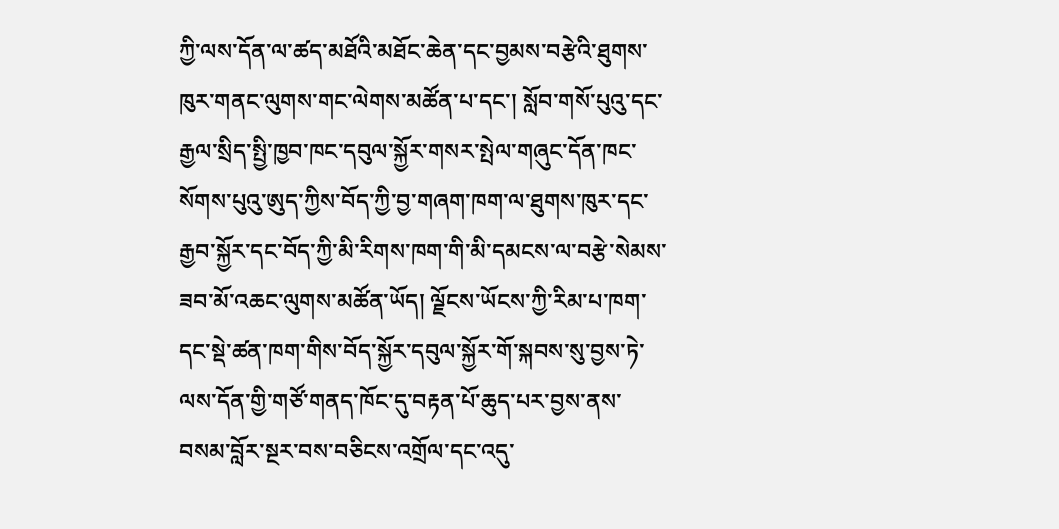ཀྱི་ལས་དོན་ལ་ཚད་མཐོའི་མཐོང་ཆེན་དང་བྱམས་བརྩེའི་ཐུགས་ཁུར་གནང་ལུགས་གང་ལེགས་མཚོན་པ་དང་། སློབ་གསོ་པུའུ་དང་རྒྱལ་སྲིད་སྤྱི་ཁྱབ་ཁང་དབུལ་སྐྱོར་གསར་སྤེལ་གཞུང་དོན་ཁང་སོགས་པུའུ་ཨུད་ཀྱིས་བོད་ཀྱི་བྱ་གཞག་ཁག་ལ་ཐུགས་ཁུར་དང་རྒྱབ་སྐྱོར་དང་བོད་ཀྱི་མི་རིགས་ཁག་གི་མི་དམངས་ལ་བརྩེ་སེམས་ཟབ་མོ་འཆང་ལུགས་མཚོན་ཡོད། ལྗོངས་ཡོངས་ཀྱི་རིམ་པ་ཁག་དང་སྡེ་ཚན་ཁག་གིས་བོད་སྐྱོར་དབུལ་སྐྱོར་གོ་སྐབས་སུ་བྱས་ཏེ་ལས་དོན་གྱི་གཙོ་གནད་ཁོང་དུ་བརྟན་པོ་ཆུད་པར་བྱས་ནས་བསམ་བློར་སྔར་བས་བཅིངས་འགྲོལ་དང་འདུ་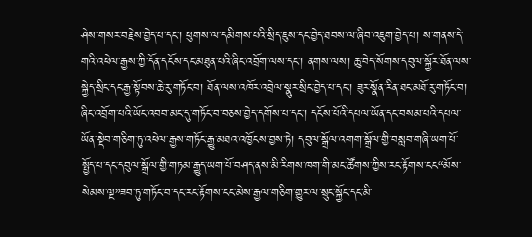ཤེས་གསར་བརྗེས་བྱེད་པ་དང་། ཕུགས་ལ་དམིགས་པའི་སྲིད་ཇུས་དང་བྱེད་ཐབས་ལ་ཞིབ་འཇུག་བྱེད་པ། ས་གནས་དེ་གའི་འཕེལ་རྒྱས་ཀྱི་དོན་དངོས་དང་མཐུན་པའི་ཞིང་འབྲོག་ལས་དང་། ནགས་ལས། ཆུ་བེད་སོགས་དབུལ་སྐྱོར་ཐོན་ལས་སྐྱེད་སྲིང་དང་རྒྱ་སྟོབས་ཆེ་རུ་གཏོང་བ། ཐོན་ལས་འཁོར་འབྲེལ་སྣུར་སྲིང་བྱེད་པ་དང་། ཟུར་སྣོན་རིན་ཐང་མཐོ་རུ་གཏོང་བ། ཞིང་འབྲོག་པའི་ཡོང་འབབ་མང་དུ་གཏོང་བ་བཅས་བྱེད་དགོས་པ་དང་། དངོས་པོའི་དཔལ་ཡོན་དང་བསམ་པའི་དཔལ་ཡོན་སྡེབ་གཅིག་ཏུ་འཕེལ་རྒྱས་གཏོང་རྒྱུ་མཐའ་འཁྱོངས་བྱས་ཏེ། དབུལ་སྒྲོལ་འགག་སྒྲོལ་གྱི་བསླབ་གཞི་ཡག་པོ་སྤྱོད་པ་དང་དབུལ་སྒྲོལ་གྱི་གཏམ་རྒྱུད་ཡག་པོ་བཤད་ནས་མི་རིགས་ཁག་གི་མང་ཚོགས་ཀྱིས་རང་རྟོགས་ངང“མོས་སེམས་ལྔ”ཟབ་ཏུ་གཏོང་བ་དང་རང་རྟོགས་ངང་མེས་རྒྱལ་གཅིག་གྱུར་ལ་སྲུང་སྐྱོང་དང་མི་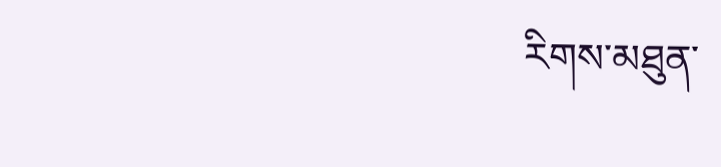རིགས་མཐུན་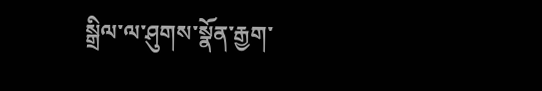སྒྲིལ་ལ་ཤུགས་སྣོན་རྒྱག་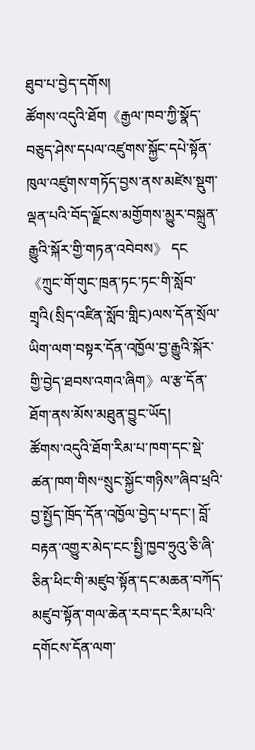ཐུབ་པ་བྱེད་དགོས།
ཚོགས་འདུའི་ཐོག《རྒྱལ་ཁབ་ཀྱི་སྣོད་བཅུད་ཤེས་དཔལ་འཛུགས་སྐྱོང་དཔེ་སྟོན་ཁུལ་འཛུགས་གཏོད་བྱས་ནས་མཛེས་སྡུག་ལྡན་པའི་བོད་ལྗོངས་མགྱོགས་མྱུར་བསྐྲུན་རྒྱུའི་སྐོར་གྱི་གཏན་འབེབས》 དང《ཀྲུང་གོ་གུང་ཁྲན་ཏང་ཏང་གི་སློབ་གྲྭའི(སྲིད་འཛིན་སློབ་གླིང)ལས་དོན་སྲོལ་ཡིག་ལག་བསྟར་དོན་འཁྱོལ་བྱ་རྒྱུའི་སྐོར་གྱི་བྱེད་ཐབས་འགའ་ཞིག》ལ་རྩ་དོན་ཐོག་ནས་མོས་མཐུན་བྱུང་ཡོད།
ཚོགས་འདུའི་ཐོག་རིམ་པ་ཁག་དང་སྡེ་ཚན་ཁག་གིས“སྲུང་སྐྱོང་གཉིས”ཞིབ་ཕྲའི་བྱ་སྤྱོད་ཁྲོད་དོན་འཁྱོལ་བྱེད་པ་དང་། བློ་བརྟན་འགྱུར་མེད་ངང་སྤྱི་ཁྱབ་ཧྲུའུ་ཅི་ཞི་ཅིན་ཕིང་གི་མཛུབ་སྟོན་དང་མཆན་བཀོད་མཛུབ་སྟོན་གལ་ཆེན་རབ་དང་རིམ་པའི་དགོངས་དོན་ལག་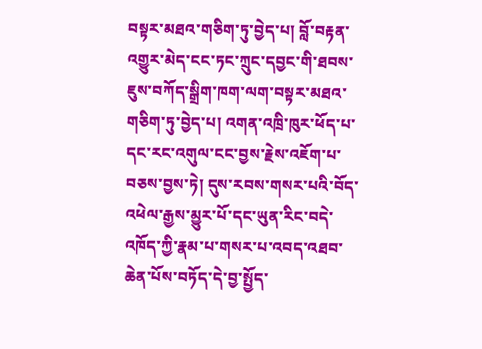བསྟར་མཐའ་གཅིག་ཏུ་བྱེད་པ། བློ་བརྟན་འགྱུར་མེད་ངང་ཏང་ཀྲུང་དབྱང་གི་ཐབས་ཇུས་བཀོད་སྒྲིག་ཁག་ལག་བསྟར་མཐའ་གཅིག་ཏུ་བྱེད་པ། འགན་འཁྲི་ཁུར་ཕོད་པ་དང་རང་འགུལ་ངང་བྱས་རྗེས་འཇོག་པ་བཅས་བྱས་ཏེ། དུས་རབས་གསར་པའི་བོད་འཕེལ་རྒྱས་མྱུར་པོ་དང་ཡུན་རིང་བདེ་འཁོད་ཀྱི་རྣམ་པ་གསར་པ་འབད་འཐབ་ཆེན་པོས་བཏོད་དེ་བྱ་སྤྱོད་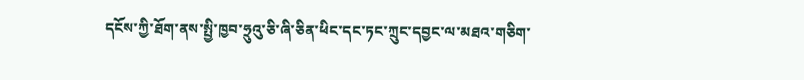དངོས་ཀྱི་ཐོག་ནས་སྤྱི་ཁྱབ་ཧྲུའུ་ཅི་ཞི་ཅིན་ཕིང་དང་ཏང་ཀྲུང་དབྱང་ལ་མཐའ་གཅིག་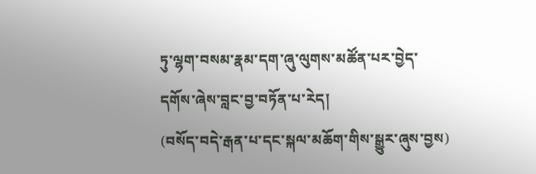ཏུ་ལྷག་བསམ་རྣམ་དག་ཞུ་ལུགས་མཚོན་པར་བྱེད་དགོས་ཞེས་བླང་བྱ་བཏོན་པ་རེད།
(བསོད་བདེ་རྒན་པ་དང་སྐལ་མཆོག་གིས་སྒྱུར་ཞུས་བྱས)